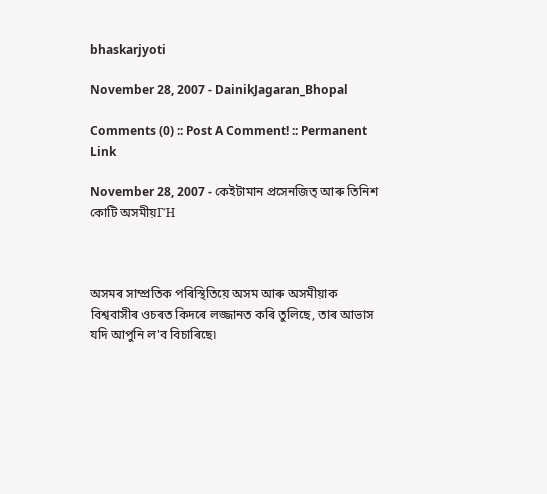bhaskarjyoti

November 28, 2007 - DainikJagaran_Bhopal

Comments (0) :: Post A Comment! :: Permanent Link

November 28, 2007 - কেইটামান প্ৰসেনজিত্ আৰু তিনিশ কোটি অসমীয়ΓΉ



অসমৰ সাম্প্ৰতিক পৰিস্থিতিয়ে অসম আৰু অসমীয়াক বিশ্ববাসীৰ ওচৰত কিদৰে লজ্জানত কৰি তুলিছে, তাৰ আভাস যদি আপুনি ল'ব বিচাৰিছে৷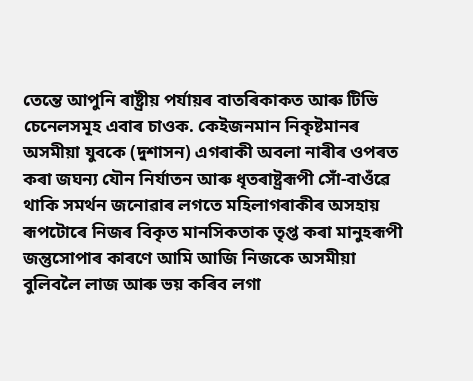তেন্তে আপুনি ৰাষ্ট্ৰীয় পৰ্যায়ৰ বাতৰিকাকত আৰু টিভি চেনেলসমূহ এবাৰ চাওক. কেইজনমান নিকৃষ্টমানৰ অসমীয়া যুবকে (দুশাসন) এগৰাকী অবলা নাৰীৰ ওপৰত কৰা জঘন্য যৌন নিৰ্যাতন আৰু ধৃতৰাষ্ট্ৰৰূপী সোঁ-বাওঁৱে থাকি সমৰ্থন জনোৱাৰ লগতে মহিলাগৰাকীৰ অসহায় ৰূপটোৰে নিজৰ বিকৃত মানসিকতাক তৃপ্ত কৰা মানুহৰূপী জন্তুসোপাৰ কাৰণে আমি আজি নিজকে অসমীয়া বুলিবলৈ লাজ আৰু ভয় কৰিব লগা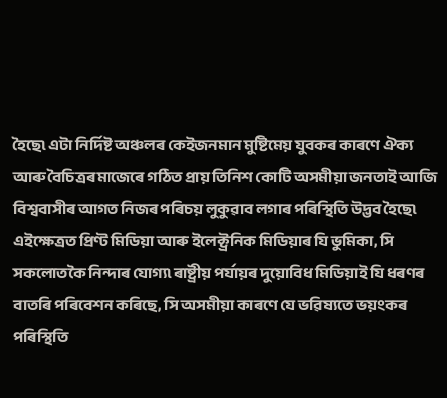হৈছে৷ এটা নিৰ্দিষ্ট অঞ্চলৰ কেইজনমান মুষ্টিমেয় যুবকৰ কাৰণে ঐক্য আৰু বৈচিত্ৰৰ মাজেৰে গঠিত প্ৰায় তিনিশ কোটি অসমীয়া জনতাই আজি বিশ্ববাসীৰ আগত নিজৰ পৰিচয় লুকুৱাব লগাৰ পৰিস্থিতি উদ্ভব হৈছে৷ এইক্ষেত্ৰত প্ৰিণ্ট মিডিয়া আৰু ইলেক্ট্ৰনিক মিডিয়াৰ যি ভুমিকা, সি সকলোতকৈ নিন্দাৰ যোগ্য৷ ৰাষ্ট্ৰীয় পৰ্যায়ৰ দুয়োবিধ মিডিয়াই যি ধৰণৰ বাতৰি পৰিবেশন কৰিছে, সি অসমীয়া কাৰণে যে ভৱিষ্যতে ভয়ংকৰ পৰিস্থিতি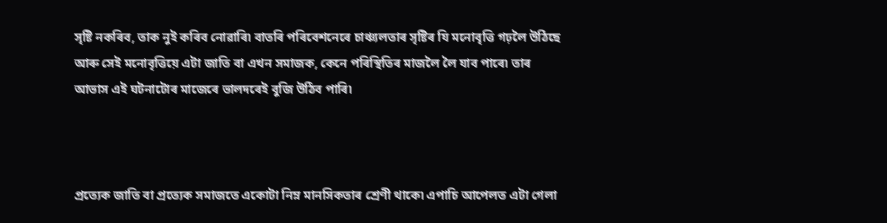সৃষ্টি নকৰিব, তাক নুই কৰিব নোৱাৰি৷ বাতৰি পৰিবেশনেৰে চাঞ্চ্যলতাৰ সৃষ্টিৰ যি মনোবৃত্তি গঢ়লৈ উঠিছে আৰু সেই মনোবৃত্তিয়ে এটা জাতি বা এখন সমাজক, কেনে পৰিস্থিতিৰ মাজলৈ লৈ যাব পাৰে৷ তাৰ আভাস এই ঘটনাটোৰ মাজেৰে ভালদৰেই বুজি উঠিব পাৰি৷



প্ৰত্যেক জাতি বা প্ৰত্যেক সমাজতে একোটা নিম্ন মানসিকতাৰ শ্ৰেণী থাকে৷ এপাচি আপেলত এটা গেলা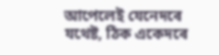আপেলেই যেনেদৰে যথেষ্ট, ঠিক একেদৰে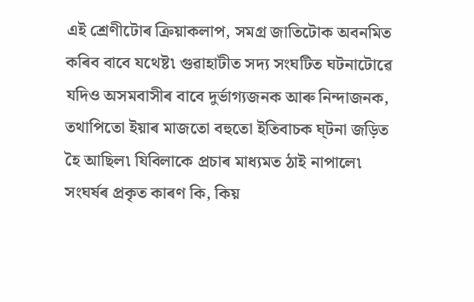এই শ্ৰেণীটোৰ ক্ৰিয়াকলাপ, সমগ্ৰ জাতিটোক অবনমিত কৰিব বাবে যথেষ্ট৷ গুৱাহাটীত সদ্য সংঘটিত ঘটনাটোৱে যদিও অসমবাসীৰ বাবে দুৰ্ভাগ্যজনক আৰু নিন্দাজনক, তথাপিতো ইয়াৰ মাজতো বহুতো ইতিবাচক ঘ্টনা জড়িত হৈ আছিল৷ যিবিলাকে প্ৰচাৰ মাধ্যমত ঠাই নাপালে৷ সংঘৰ্ষৰ প্ৰকৃত কাৰণ কি, কিয়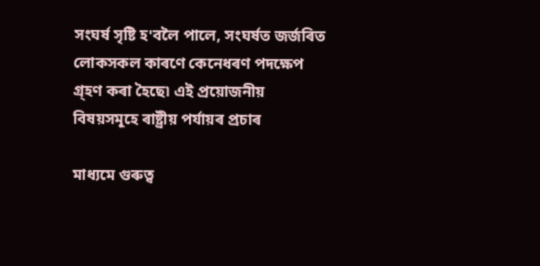সংঘৰ্ষ সৃষ্টি হ'বলৈ পালে, সংঘৰ্ষত জৰ্জৰিত লোকসকল কাৰণে কেনেধৰণ পদক্ষেপ গ্ৰ্হণ কৰা হৈছে৷ এই প্ৰয়োজনীয় বিষয়সমূহে ৰাষ্ট্ৰীয় পৰ্যায়ৰ প্ৰচাৰ

মাধ্যমে গুৰুত্ব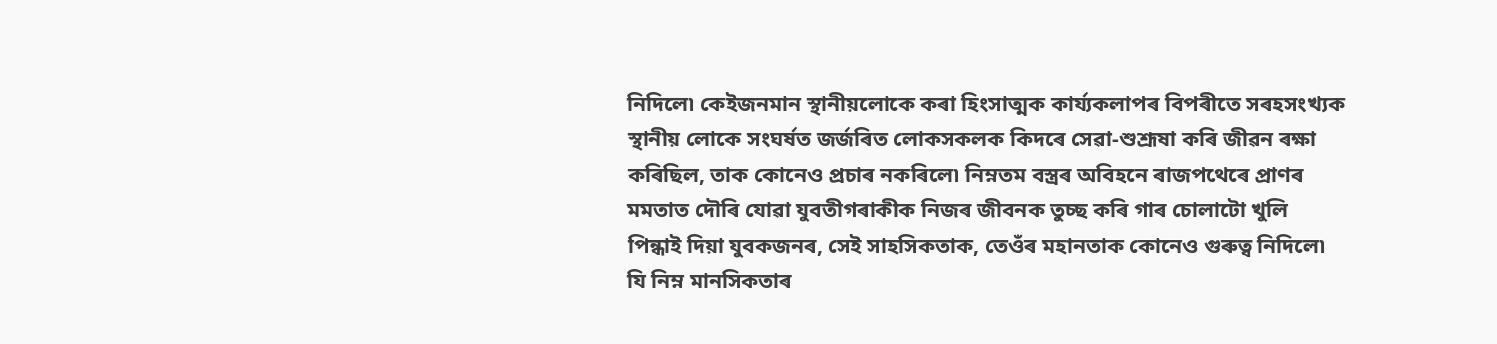নিদিলে৷ কেইজনমান স্থানীয়লোকে কৰা হিংসাত্মক কাৰ্য্যকলাপৰ বিপৰীতে সৰহসংখ্যক স্থানীয় লোকে সংঘৰ্ষত জৰ্জৰিত লোকসকলক কিদৰে সেৱা-শুশ্ৰূষা কৰি জীৱন ৰক্ষা কৰিছিল, তাক কোনেও প্ৰচাৰ নকৰিলে৷ নিম্নতম বস্ত্ৰৰ অবিহনে ৰাজপথেৰে প্ৰাণৰ মমতাত দৌৰি যোৱা যুবতীগৰাকীক নিজৰ জীবনক তুচ্ছ কৰি গাৰ চোলাটো খুলি পিন্ধাই দিয়া যুবকজনৰ, সেই সাহসিকতাক, তেওঁৰ মহানতাক কোনেও গুৰুত্ব নিদিলে৷ যি নিম্ন মানসিকতাৰ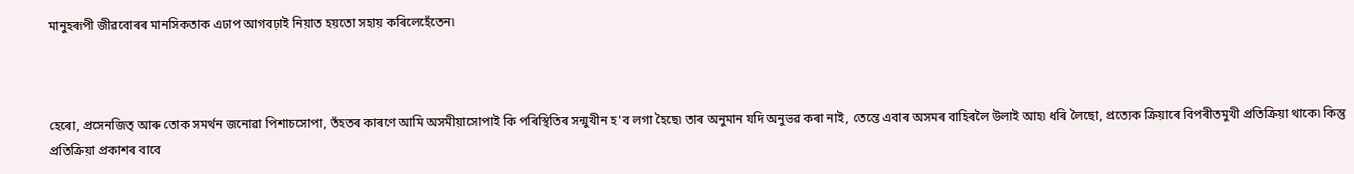মানুহৰূপী জীৱবোৰৰ মানসিকতাক এঢাপ আগবঢ়াই নিয়াত হয়তো সহায় কৰিলেহেঁতেন৷



হেৰো, প্ৰসেনজিত্ আৰু তোক সমৰ্থন জনোৱা পিশাচসোপা, তঁহতৰ কাৰণে আমি অসমীয়াসোপাই কি পৰিস্থিতিৰ সন্মুখীন হ'ব লগা হৈছে৷ তাৰ অনুমান যদি অনুভৱ কৰা নাই, তেন্তে এবাৰ অসমৰ বাহিৰলৈ উলাই আহ৷ ধৰি লৈছো, প্ৰত্যেক ক্ৰিয়াৰে বিপৰীতমুখী প্ৰতিক্ৰিয়া থাকে৷ কিন্তু প্ৰতিক্ৰিয়া প্ৰকাশৰ বাবে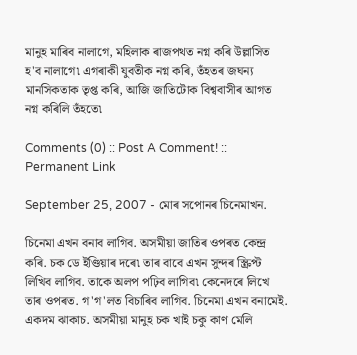মানুহ মাৰিব নালাগে, মহিলাক ৰাজপথত নগ্ন কৰি উল্লাসিত হ'ব নালাগে৷ এগৰাকী যুবতীক নগ্ন কৰি, তঁহতৰ জঘন্য মানসিকতাক তৃপ্ত কৰি, আজি জাতিটোক বিশ্ববাসীৰ আগত নগ্ন কৰিলি তঁহতে৷

Comments (0) :: Post A Comment! :: Permanent Link

September 25, 2007 - মোৰ সপোনৰ চিনেমাখন.

চিনেমা এখন বনাব লাগিব. অসমীয়া জাতিৰ ওপৰত কেন্দ্ৰ কৰি. চক ডে ইণ্ডিয়াৰ দৰে৷ তাৰ বাবে এখন সুন্দৰ স্ক্ৰিপ্ট লিখিব লাগিব. তাকে অলপ পঢ়িব লাগিব৷ কেনেদৰে লিখে তাৰ ওপৰত. গ'গ'লত বিচাৰিব লাগিব. চিনেমা এখন বনামেই. একদম ঝাকাচ. অসমীয়া মানুহ চক খাই চকু কাণ মেলি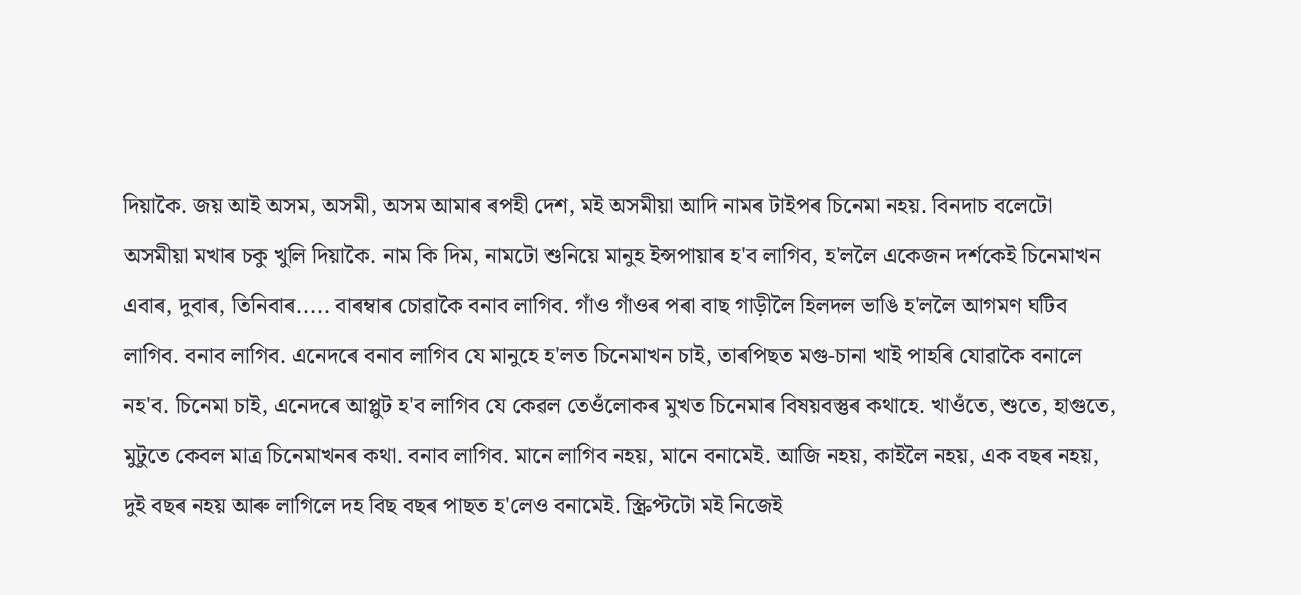দিয়াকৈ. জয় আই অসম, অসমী, অসম আমাৰ ৰপহী দেশ, মই অসমীয়া আদি নামৰ টাইপৰ চিনেমা নহয়. বিনদাচ বলেটো অসমীয়া মখাৰ চকু খুলি দিয়াকৈ. নাম কি দিম, নামটো শুনিয়ে মানুহ ইন্সপায়াৰ হ'ব লাগিব, হ'ললৈ একেজন দৰ্শকেই চিনেমাখন এবাৰ, দুবাৰ, তিনিবাৰ..... বাৰম্বাৰ চোৱাকৈ বনাব লাগিব. গাঁও গাঁওৰ পৰা বাছ গাড়ীলৈ হিলদল ভাঙি হ'ললৈ আগমণ ঘটিব লাগিব. বনাব লাগিব. এনেদৰে বনাব লাগিব যে মানুহে হ'লত চিনেমাখন চাই, তাৰপিছত মগু-চানা খাই পাহৰি যোৱাকৈ বনালে নহ'ব. চিনেমা চাই, এনেদৰে আপ্লুট হ'ব লাগিব যে কেৱল তেওঁলোকৰ মুখত চিনেমাৰ বিষয়বস্তুৰ কথাহে. খাওঁতে, শুতে, হাগুতে, মুটুতে কেবল মাত্ৰ চিনেমাখনৰ কথা. বনাব লাগিব. মানে লাগিব নহয়, মানে বনামেই. আজি নহয়, কাইলৈ নহয়, এক বছৰ নহয়, দুই বছৰ নহয় আৰু লাগিলে দহ বিছ বছৰ পাছত হ'লেও বনামেই. স্ক্ৰিপ্টটো মই নিজেই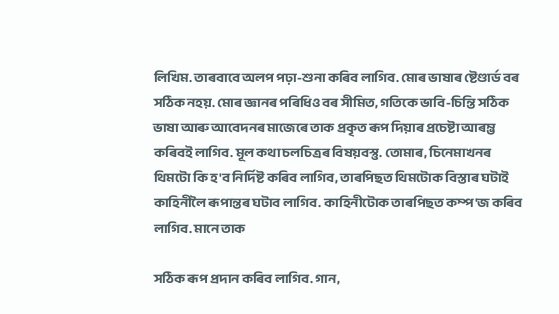লিখিম. তাৰবাবে অলপ পঢ়া-শুনা কৰিব লাগিব. মোৰ ভাষাৰ ষ্টেণ্ডাৰ্ড বৰ সঠিক নহয়. মোৰ জ্ঞানৰ পৰিধিও বৰ সীমিত, গতিকে ভাবি-চিন্তি সঠিক ভাষা আৰু আবেদনৰ মাজেৰে তাক প্ৰকৃত ৰূপ দিয়াৰ প্ৰচেষ্টা আৰম্ভ কৰিবই লাগিব. মূল কথা চলচিত্ৰৰ বিষয়বস্তু. তোমাৰ, চিনেমাখনৰ থিমটো কি হ'ব নিৰ্দিষ্ট কৰিব লাগিব, তাৰপিছত থিমটোক বিস্তাৰ ঘটাই কাহিনীলৈ ৰূপান্তৰ ঘটাব লাগিব. কাহিনীটোক তাৰপিছত কম্প'জ কৰিব লাগিব. মানে তাক

সঠিক ৰূপ প্ৰদান কৰিব লাগিব. গান,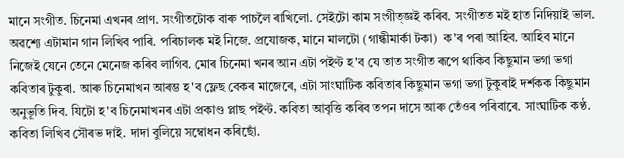মানে সংগীত. চিনেমা এখনৰ প্ৰাণ. সংগীতটোক বাৰু পাচলৈ ৰাখিলো. সেইটো কাম সংগীত্জ্ঞই কৰিব. সংগীতত মই হাত নিদিয়াই ভাল. অৱশ্যে এটামান গান লিখিব পাৰি. পৰিচালক মই নিজে. প্ৰযোজক, মানে মালটো (গান্ধীমাৰ্কা টকা)  ক'ৰ পৰা আহিব. আহিব মানে নিজেই যেনে তেনে মেনেজ কৰিব লাগিব. মোৰ চিনেমা খনৰ আন এটা পইণ্ট হ'ব যে তাত সংগীত ৰূপে থাকিব কিছুমান ভগা ভগা কবিতাৰ টুকুৰা. আৰু চিনেমাখন আৰম্ভ হ'ব ফ্লেছ বেকৰ মাজেৰে, এটা সাংঘাটিক কবিতাৰ কিছুমান ভগা ভগা টুকুৰাই দৰ্শকক কিছুমান অনুভূতি দিব. যিটো হ'ব চিনেমাখনৰ এটা প্ৰকাণ্ড প্লাছ পইণ্ট. কবিতা আবৃত্তি কৰিব তপন দাসে আৰু তেঁওৰ পৰিবাৰে. সাংঘাটিক কণ্ঠ. কবিতা লিখিব সৌৰভ দাই. দাদা বুলিয়ে সম্বোধন কৰিছোঁ.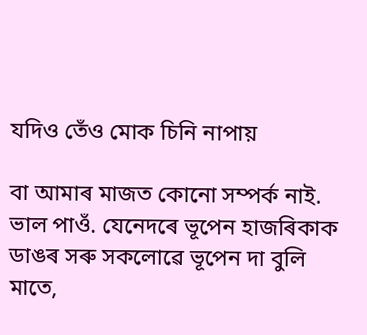যদিও তেঁও মোক চিনি নাপায়

বা আমাৰ মাজত কোনো সম্পৰ্ক নাই. ভাল পাওঁ. যেনেদৰে ভূপেন হাজৰিকাক ডাঙৰ সৰু সকলোৱে ভূপেন দা বুলি মাতে,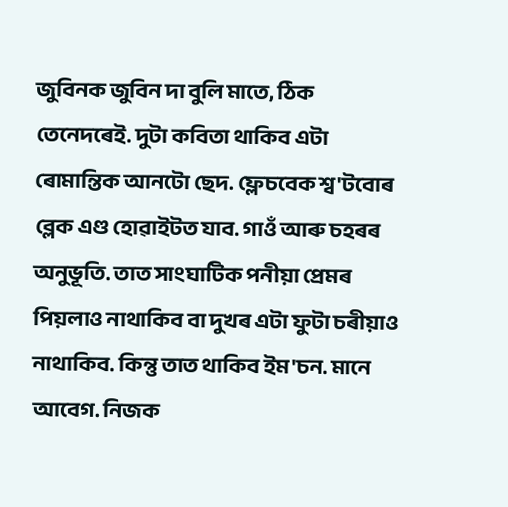জুবিনক জুবিন দা বুলি মাতে, ঠিক তেনেদৰেই. দুটা কবিতা থাকিব এটা ৰোমান্তিক আনটো ছেদ. ফ্লেচবেক শ্ব'টবোৰ ব্লেক এণ্ড হোৱাইটত যাব. গাওঁ আৰু চহৰৰ অনুভূতি. তাত সাংঘাটিক পনীয়া প্ৰেমৰ পিয়লাও নাথাকিব বা দুখৰ এটা ফুটা চৰীয়াও নাথাকিব. কিন্তু তাত থাকিব ইম'চন. মানে আবেগ. নিজক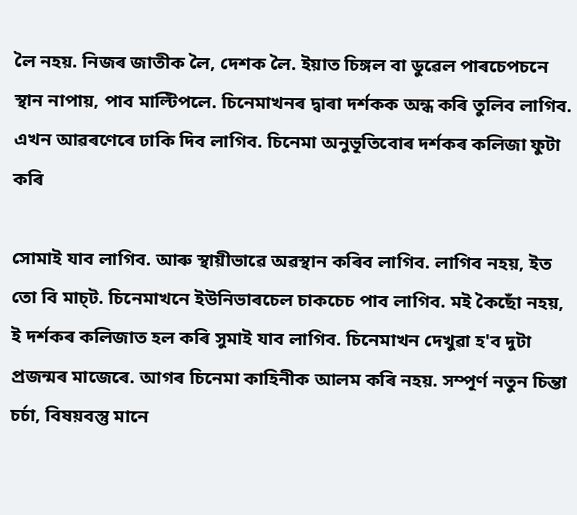লৈ নহয়. নিজৰ জাতীক লৈ, দেশক লৈ. ইয়াত চিঙ্গল বা ডুৱেল পাৰচেপচনে স্থান নাপায়, পাব মাল্টিপলে. চিনেমাখনৰ দ্বাৰা দৰ্শকক অন্ধ কৰি তুলিব লাগিব. এখন আৱৰণেৰে ঢাকি দিব লাগিব. চিনেমা অনুভূতিবোৰ দৰ্শকৰ কলিজা ফুটা কৰি

সোমাই যাব লাগিব. আৰু স্থায়ীভাৱে অৱস্থান কৰিব লাগিব. লাগিব নহয়, ইত তো বি মাচ্ট. চিনেমাখনে ইউনিভাৰচেল চাকচেচ পাব লাগিব. মই কৈছোঁ নহয়, ই দৰ্শকৰ কলিজাত হল কৰি সুমাই যাব লাগিব. চিনেমাখন দেখুৱা হ'ব দুটা প্ৰজন্মৰ মাজেৰে. আগৰ চিনেমা কাহিনীক আলম কৰি নহয়. সম্পূৰ্ণ নতুন চিন্তা চৰ্চা, বিষয়বস্তু মানে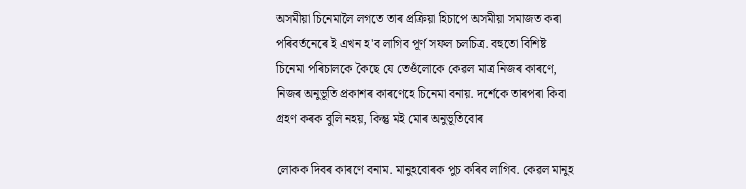অসমীয়া চিনেমালৈ লগতে তাৰ প্ৰক্ৰিয়া হিচাপে অসমীয়া সমাজত কৰা পৰিবৰ্তনেৰে ই এখন হ'ব লাগিব পূৰ্ণ সফল চলচিত্ৰ. বহুতো বিশিষ্ট চিনেমা পৰিচালকে কৈছে যে তেওঁলোকে কেৱল মাত্ৰ নিজৰ কাৰণে, নিজৰ অনুভূতি প্ৰকাশৰ কাৰণেহে চিনেমা বনায়. দৰ্শেকে তাৰপৰা কিবা গ্ৰহণ কৰক বুলি নহয়, কিন্তু মই মোৰ অনুভূতিবোৰ

লোকক দিবৰ কাৰণে বনাম. মানুহবোৰক পুচ কৰিব লাগিব. কেৱল মানুহ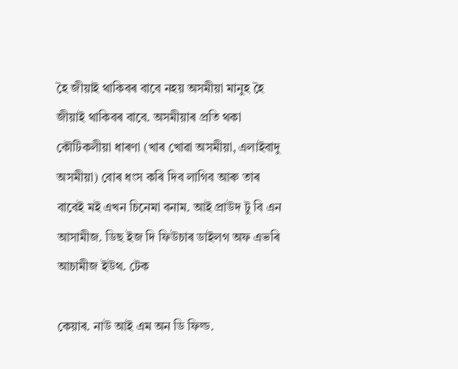হৈ জীয়াই থাকিবৰ বাবে নহয় অসমীয়া মানুহ হৈ জীয়াই থাকিবৰ বাবে. অসমীয়াৰ প্ৰতি থকা কৌটিকলীয়া ধাৰণা (খাৰ খোৱা অসমীয়া, এলাইবাদু অসমীয়া) বোৰ ধংস কৰি দিব লাগিব আৰু তাৰ বাবেই মই এখন চিনেমা বনাম. আই প্ৰাউদ টু বি এন আসামীজ. ডিছ ইজ দি ফিউচাৰ ডাইলগ অফ এভৰি আচামীজ ইউথ. টেক

কেয়াৰ. নাউ আই এম অন ডি ফিল্ড.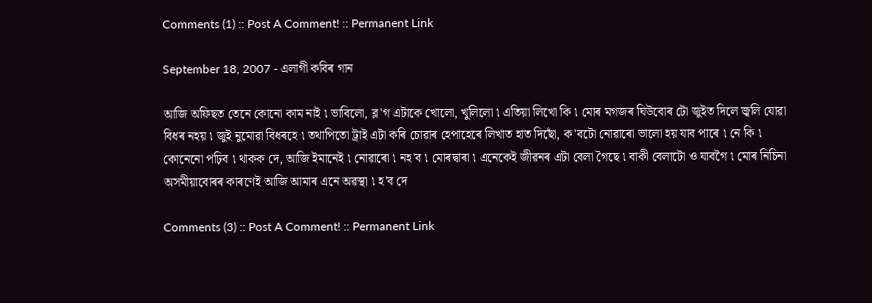Comments (1) :: Post A Comment! :: Permanent Link

September 18, 2007 - এলাগী কবিৰ গান

আজি অফিছত তেনে কোনো কাম নাই ৷ ভাবিলো, ব্ল'গ এটাকে খোলো, খুলিলো ৷ এতিয়া লিখো কি ৷ মোৰ মগজৰ ঘিউবোৰ টো জুইত দিলে জ্বলি যোৱা বিধৰ নহয় ৷ জুই নুমোৱা বিধৰহে ৷ তথাপিতো ট্ৰাই এটা কৰি চোৱাৰ হেপাহেৰে লিখাত হাত দিছোঁ, ক'বটো নোৱাৰো ভালো হয় যাব পাৰে ৷ নে কি ৷ কোনেনো পঢ়িব ৷ থাকক দে, আজি ইমানেই ৷ নোৱাৰো ৷ নহ'ব ৷ মোৰদ্বাৰা ৷ এনেকেই জীৱনৰ এটা বেলা গৈছে ৷ বাকী বেলাটো ও যাবগৈ ৷ মোৰ নিচিনা অসমীয়াবোৰৰ কাৰণেই আজি আমাৰ এনে অৱস্থা ৷ হ'ব দে

Comments (3) :: Post A Comment! :: Permanent Link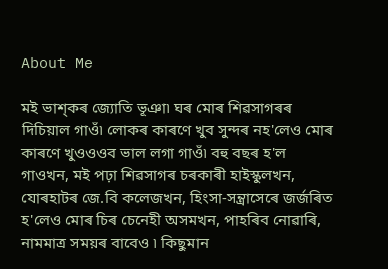About Me

মই ভাশ্কৰ জ্যোতি ভূঞা৷ ঘৰ মোৰ শিৱসাগৰৰ দিচিয়াল গাওঁ৷ লোকৰ কাৰণে খুব সুন্দৰ নহ'লেও মোৰ কাৰণে খুওওওব ভাল লগা গাওঁ৷ বহু বছৰ হ'ল গাওখন, মই পঢ়া শিৱসাগৰ চৰকাৰী হাইস্কুলখন, যোৰহাটৰ জে.বি কলেজখন, হিংসা-সন্ত্ৰাসেৰে জৰ্জৰিত হ'লেও মোৰ চিৰ চেনেহী অসমখন, পাহৰিব নোৱাৰি, নামমাত্ৰ সময়ৰ বাবেও ৷ কিছুমান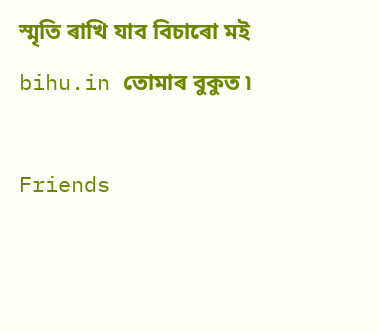স্মৃতি ৰাখি যাব বিচাৰো মই bihu.in তোমাৰ বুকুত ৷

Friends